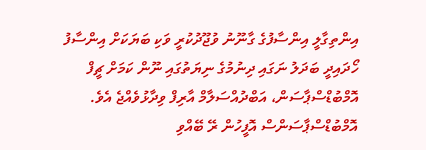އިންތިގާލީ އިންސާފުގެ ގާނޫނު ވުޖޫދުކުރީ ވަކި ބަޔަކަށް އިންސާފު ހޯދައިދީ ބަދަލު ނަގައި ދިނުމުގެ ނިޔަތުގައި ނޫން ކަމަށް ޗީފް އޮމްބުޑްސްޕާސަން، އަބްދުއްސަލާމް އާރިފް ވިދާޅުވެއްޖެ އެވެ.
އޮމްބުޑްސްޕާސަންސް އޮފީހުން ރޭ ބޭއްވި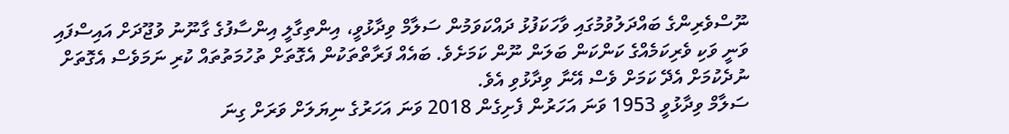ނޫސްވެރިންގެ ބައްދަލުވުމުގައި ވާހަކަފުޅު ދައްކަވަމުން ސަލާމް ވިދާޅުވީ، އިންތިގާލީ އިންސާފުގެ ގާނޫނު ވުޖޫދަށް އައިސްފައި ވަނީ ވަކި ވެރިކަމެއްގެ ކަންކަން ބަލަން ނޫން ކަމަށެވެ. ބައެއް ފަރާތްތަކުން އެގޮތަށް ތުހުމަތުތައް ކުރި ނަމަވެސް އެގޮތަށް ނުދެކުމަށް އެދޭ ކަމަށް ވެސް އޭނާ ވިދާޅުވި އެވެ.
ސަލާމް ވިދާޅުވީ 1953 ވަނަ އަހަރުން ފެށިގެން 2018 ވަނަ އަހަރުގެ ނިޔަލަށް ވަރަށް ގިނަ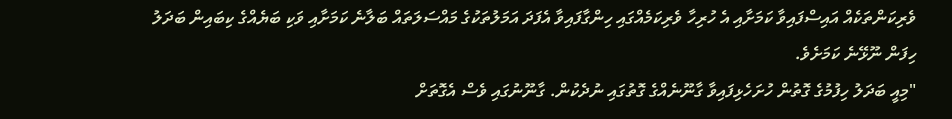ވެރިކަންތަކެއް އައިސްފައިވާ ކަމަށާއި އެ ހުރިހާ ވެރިކަމެއްގައި ހިންގާފައިވާ އެފަދަ އަމަލުތަކުގެ މައްސަލަތައް ބަލާނެ ކަމަށާއި ވަކި ބަޔެއްގެ ކިބައިން ބަދަލު ހިފަން ނޫޅޭނެ ކަމަށެވެ.
"މިއީ ބަދަލު ހިފުމުގެ ގޮތުން ހުށަހެޅިފައިވާ ގާނޫނެއްގެ ގޮތުގައި ނުދެކުން. ގާނޫނުގައި ވެސް އެގޮތަށް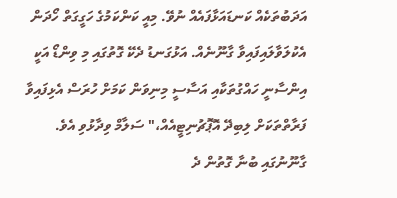އަދަބުތަކެއް ކަނޑައަޅާފައެއް ނުވޭ. މިއީ ކަންކަމުގެ ހަގީގަތް ހޯދަން އެކުލަވާލައިފައިވާ ގާނޫނެއް. އަޅުގަނޑު ދެކޭ ގޮތުގައި މި ވިންޑޯ އަކީ އިންސާނީ ހައްގުތަކާއި އަސާސީ މިނިވަން ކަމަށް ހުރަސް އެޅިފައިވާ ފަރާތްތަކަށް ލިބިދޭ އޮޕޮޗުނިޓީއެއް،" ސަލާމް ވިދާޅުވި އެވެ.
ގާނޫނުގައި ބުނާ ގޮތުން ދެ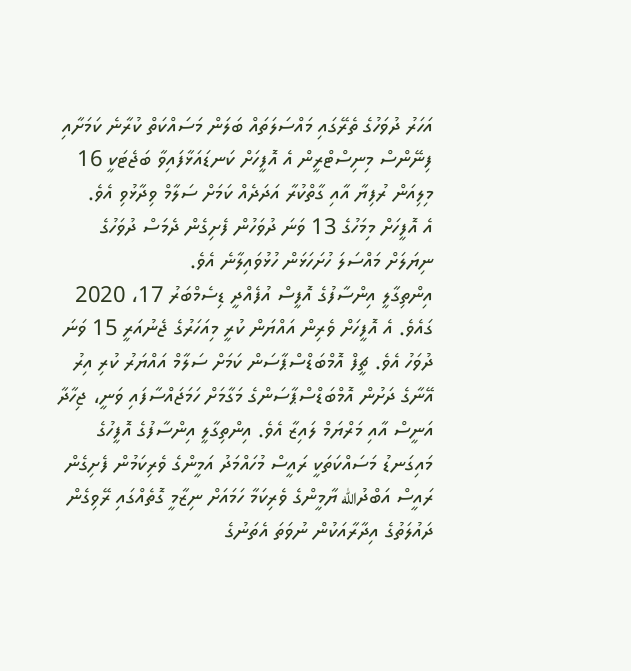އަހަރު ދުވަހުގެ ތެރޭގައި މައްސަލަތައް ބަލަން މަސައްކަތް ކުރާނެ ކަމަށާއި ފިނޭންސް މިނިސްޓްރީން އެ އޮފީހަށް ކަނޑައަޅާފައިވާ ބަޖެޓަކީ 16 މިލިއަން ރުފިޔާ އާއި ގާތްކުރާ އަދަދެއް ކަމަށް ސަލާމް ވިދާޅުވި އެވެ.
އެ އޮފީހަށް މިމަހުގެ 13 ވަނަ ދުވަހުން ފެށިގެން ދެމަސް ދުވަހުގެ ނިޔަލަށް މައްސަލަ ހުށަހަޅަން ހުޅުވައިލާނެ އެވެ.
އިންތިގާލީ އިންސާފުގެ އޮފީސް އުފެއްދީ ޑިސެމްބަރު 17، 2020 ގައެވެ. އެ އޮފީހަށް ވެރިން އައްޔަން ކުރީ މިއަހަރުގެ ޖެނުއަރީ 15 ވަނަ ދުވަހު އެވެ. ޗީފް އޮމްބަޑްސްޕާސަން ކަމަށް ސަލާމް އައްޔަރު ކުރި އިރު އޭނާގެ ދަށުން އޮމްބަޑްސްޕާސަންގެ މަގާމަށް ހަމަޖައްސާފައި ވަނީ، ޖިހާދާ އަނީސް އާއި މަރްޔަމް ލައިޒާ އެވެ. އިންތިގާލީ އިންސާފުގެ އޮފީހުގެ މައިގަނޑު މަސައްކަތަކީ ރައީސް މުހައްމަދު އަމީންގެ ވެރިކަމުން ފެށިގެން ރައީސް އަބްދުالله ޔާމީންގެ ވެރިކަމާ ހަމައަށް ނިޒާމީ ގޮތެއްގައި ރޭވިގެން ދައުލަތުގެ އިދާރާއަކުން ނުވަތަ އެތަނުގެ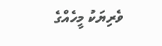ވެރިޔަކު މީހެއްގެ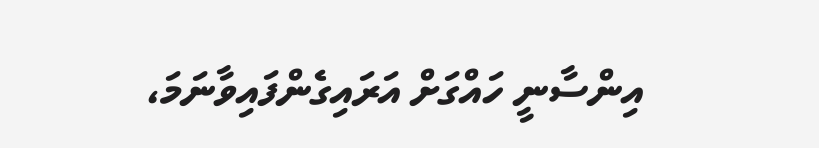އިންސާނީ ހައްގަށް އަރައިގެންފައިވާނަމަ،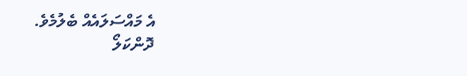އެ މައްސަލައެއް ބެލުމެވެ.
ދޮންކަލޯ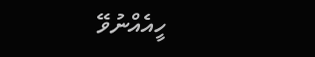ހީއެއްނުވޭ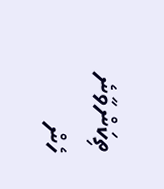ތިކަންވާނެ ހެން